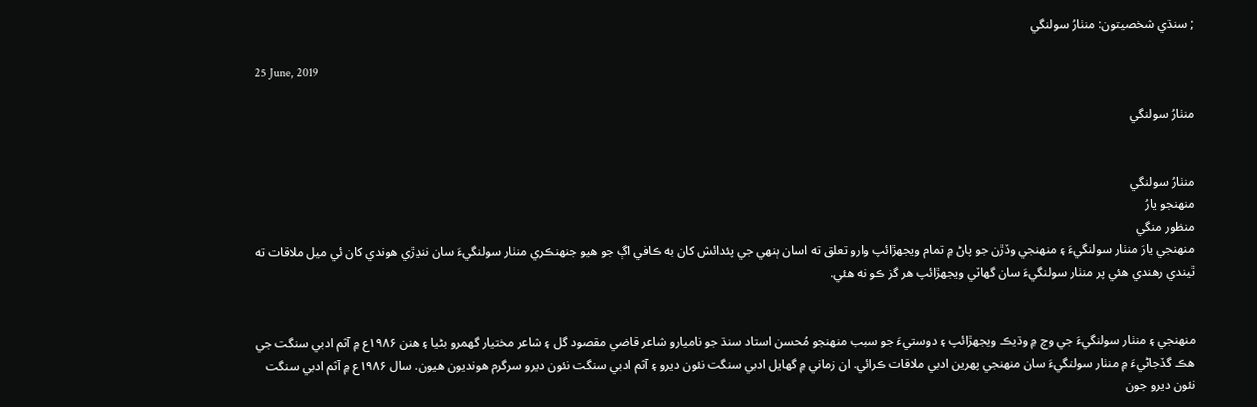; سنڌي شخصيتون: منٺارُ سولنگي

25 June, 2019

منٺارُ سولنگي


منٺارُ سولنگي
منهنجو يارُ
منظور منگي
منهنجي يارَ منٺار سولنگيءَ ۽ منهنجي وڏڙن جو پاڻ ۾ تمام ويجهڙائپ وارو تعلق ته اسان ٻنهي جي پئدائش کان به ڪافي اڳ جو هيو جنهنڪري منٺار سولنگيءَ سان ننڍڙي هوندي کان ئي ميل ملاقات ته ٿيندي رهندي هئي پر منٺار سولنگيءَ سان گهاٽي ويجهڙائپ هر گز ڪو نه هئي.


منهنجي ۽ منٺار سولنگيءَ جي وچ ۾ وڌيڪ ويجهڙائپ ۽ دوستيءَ جو سبب منهنجو مُحسن استاد سنڌ جو ناميارو شاعر قاضي مقصود گل ۽ شاعر مختيار گهمرو بڻيا ۽ هنن ۱۹۸۶ع ۾ آثم ادبي سنگت جي هڪ گڏجاڻيءَ ۾ منٺار سولنگيءَ سان منهنجي پهرين ادبي ملاقات ڪرائي. ان زماني ۾ گهايل ادبي سنگت نئون ديرو ۽ آثم ادبي سنگت نئون ديرو سرگرم هونديون هيون. سال ۱۹۸۶ع ۾ آثم ادبي سنگت نئون ديرو جون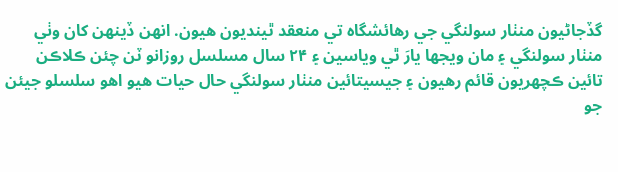گڏجاڻيون منٺار سولنگي جي رهائشگاه تي منعقد ٿينديون هيون. انهن ڏينهن کان وٺي منٺار سولنگي ۽ مان ويجها يارَ ٿي وياسين ۽ ۲۴ سال مسلسل روزانو ٽن چئن ڪلاڪن تائين ڪچهريون قائم رهيون ۽ جيسيتائين منٺار سولنگي حال حيات هيو اهو سلسلو جيئن جو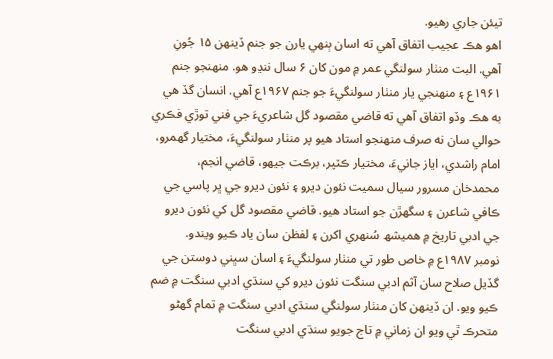تيئن جاري رهيو.
اهو هڪ عجيب اتفاق آھي ته اسان ٻنهي يارن جو جنم ڏينهن ۱۵ جُونِ آھي. البت منٺار سولنگي عمر ۾ مون کان ۶ سال ننڍو هو. منهنجو جنم ۱۹۶۱ع ۽ منهنجي يار منٺار سولنگيءَ جو جنم ۱۹۶۷ع آھي. انسان گڏ هي به هڪ وڏو اتفاق آھي ته قاضي مقصود گل شاعريءَ جي فني توڙي فڪري حوالي سان نه صرف منهنجو استاد هيو پر منٺار سولنگيءَ، مختيار گهمرو، امام راشدي، اياز جانيءَ، مختيار ڪٽپر، برڪت جيهو، قاضي انجم، محمدخان مسرور سيال سميت نئون ديرو ۽ نئون ديرو جي ڀر پاسي جي ڪافي شاعرن ۽ سگهڙن جو استاد هيو. قاضي مقصود گل کي نئون ديرو جي ادبي تاريخ ۾ هميشھ سُنهري اکرن ۽ لفظن سان ياد ڪيو ويندو.
نومبر ۱۹۸۷ع ۾ خاص طور تي منٺار سولنگيءَ ۽ اسان سڀني دوستن جي گڏيل صلاح سان آثم ادبي سنگت نئون ديرو کي سنڌي ادبي سنگت ۾ ضم ڪيو ويو. ان ڏينهن کان منٺار سولنگي سنڌي ادبي سنگت ۾ تمام گهڻو متحرڪ ٿي ويو ان زماني ۾ تاج جويو سنڌي ادبي سنگت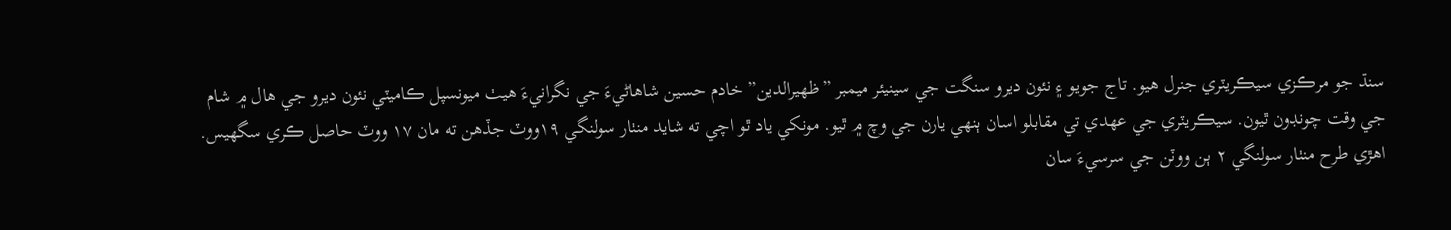سنڌ جو مرڪزي سيڪريٽري جنرل هيو. تاج جويو ۽ نئون ديرو سنگت جي سينيئر ميمبر ”ظھيرالدين” خادم حسين شاهاڻيءَ جي نگرانيءَ ھيٺ ميونسپل ڪاميٽي نئون ديرو جي هال ۾ شام جي وقت چونڊون ٿيون. سيڪريٽري جي عهدي تي مقابلو اسان ٻنهي يارن جي وچ ۾ ٿيو. مونکي ياد ٿو اچي ته شايد منٺار سولنگي ۱۹ووٽ جڏھن ته مان ۱۷ ووٽ حاصل ڪري سگهيس. اهڙي طرح منٺار سولنگي ۲ ٻن ووٽن جي سرسيءَ سان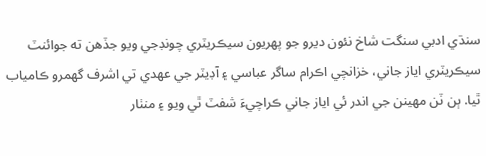سنڌي ادبي سنگت شاخ نئون ديرو جو پهريون سيڪريٽري چونڊجي ويو جڏھن ته جوائنٽ سيڪريٽري اياز جاني، خزانچي اڪرام ساگر عباسي ۽ آڊيٽر جي عهدي تي اشرف گهمرو ڪامياب ٿيا. ٻن ٽن مهينن جي اندر ئي اياز جاني ڪراچيءَ شفٽ ٿي ويو ۽ منٺار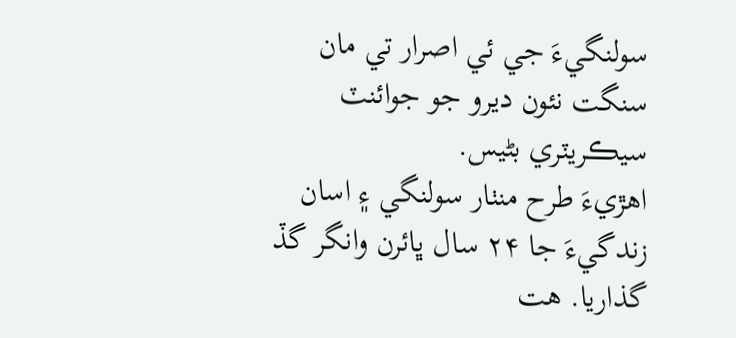سولنگيءَ جي ئي اصرار تي مان سنگت نئون ديرو جو جوائنٽ سيڪريٽري بڻيس.
اهڙيءَ طرح منٺار سولنگي ۽ اسان زندگيءَ جا ۲۴ سال ڀائرن وانگر گڏ گذاريا. هت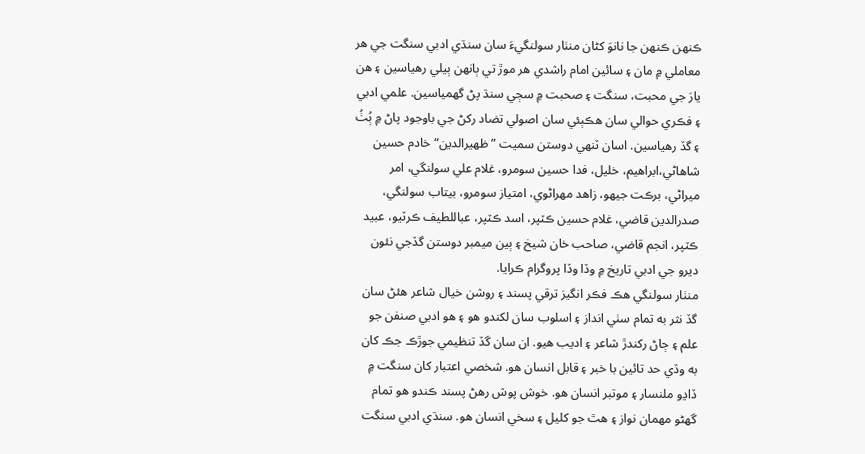ڪنهن ڪنهن جا نانوَ کڻان منٺار سولنگيءَ سان سنڌي ادبي سنگت جي هر معاملي ۾ مان ۽ سائين امام راشدي هر موڙ تي ٻانهن ٻيلي رهياسين ۽ هن يارَ جي محبت، سنگت ۽ صحبت ۾ سڄي سنڌ پڻ گهمياسين. علمي ادبي ۽ فڪري حوالي سان هڪٻئي سان اصولي تضاد رکڻ جي باوجود پاڻ ۾ ٻُٺُ ۽ گڏ رهياسين. اسان ٽنهي دوستن سميت ”ظھيرالدين“ خادم حسين شاهاڻي،ابراهيم، خليل، فدا حسين سومرو، غلام علي سولنگي، امر ميراڻي، برڪت جيهو، زاهد مهراڻوي، امتياز سومرو، بيتاب سولنگي، صدرالدين قاضي، غلام حسين ڪٽپر، اسد ڪٽپر، عباللطيف ڪرٽيو، عبيد ڪٽپر، انجم قاضي، صاحب خان شيخ ۽ ٻين ميمبر دوستن گڏجي نئون ديرو جي ادبي تاريخ ۾ وڏا وڏا پروگرام ڪرايا.
منٺار سولنگي هڪ فڪر انگيز ترقي پسند ۽ روشن خيال شاعر هئڻ سان گڏ نثر به تمام سٺي انداز ۽ اسلوب سان لکندو هو ۽ هو ادبي صنفن جو علم ۽ ڄاڻ رکندڙ شاعر ۽ اديب هيو. ان سان گڏ تنظيمي جوڙڪ جڪ کان به وڏي حد تائين با خبر ۽ قابل انسان هو. شخصي اعتبار کان سنگت ۾ ڏاڍو ملنسار ۽ موتبر انسان هو. خوش پوش رهڻ پسند ڪندو هو تمام گهڻو مهمان نواز ۽ ھٿ جو کليل ۽ سخي انسان هو. سنڌي ادبي سنگت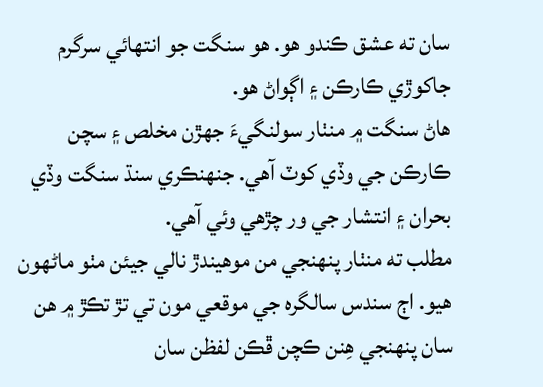سان ته عشق ڪندو هو. ھو سنگت جو انتهائي سرگرم جاکوڙي ڪارڪن ۽ اڳواڻ ھو.
هاڻ سنگت ۾ منٺار سولنگيءَ جهڙن مخلص ۽ سچن ڪارڪن جي وڏي کوٽ آھي. جنهنڪري سنڌ سنگت وڏي بحران ۽ انتشار جي ور چڙھي وئي آھي.
مطلب ته منٺار پنهنجي من موهيندڙ نالي جيئن مٺو ماڻھون هيو. اڄ سندس سالگره جي موقعي مون تي تڙ تڪڙ ۾ ھن سان پنهنجي هِنن ڪچن ڦڪن لفظن سان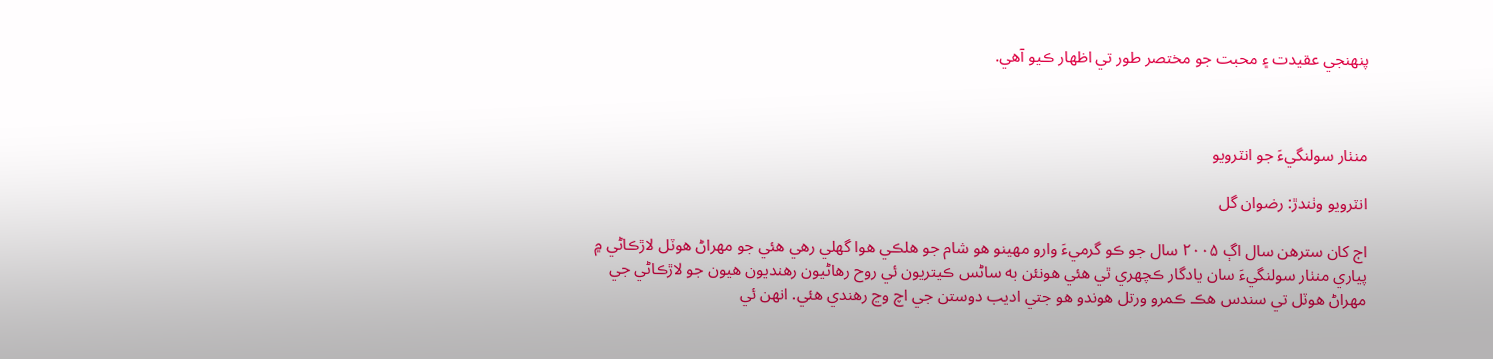پنهنجي عقيدت ۽ محبت جو مختصر طور تي اظھار ڪيو آھي.



منٺار سولنگيءَ جو انٽرويو

انٽرويو وٺندڙ: رضوان گل

اڄ کان سترهن سال اڳ ۲۰۰۵ سال جو ڪو گرميءَ وارو مهينو هو شام جو هلڪي هوا گهلي رهي هئي جو مهراڻ هوٽل لاڙڪاڻي ۾ پياري منٺار سولنگيءَ سان يادگار ڪچهري ٿي هئي هونئن به ساڻس ڪيتريون ئي روح رهاڻيون رهنديون هيون جو لاڙڪاڻي جي مهراڻ هوٽل تي سندس هڪ ڪمرو ورتل هوندو هو جتي اديب دوستن جي اچ وڃ رهندي هئي. انهن ئي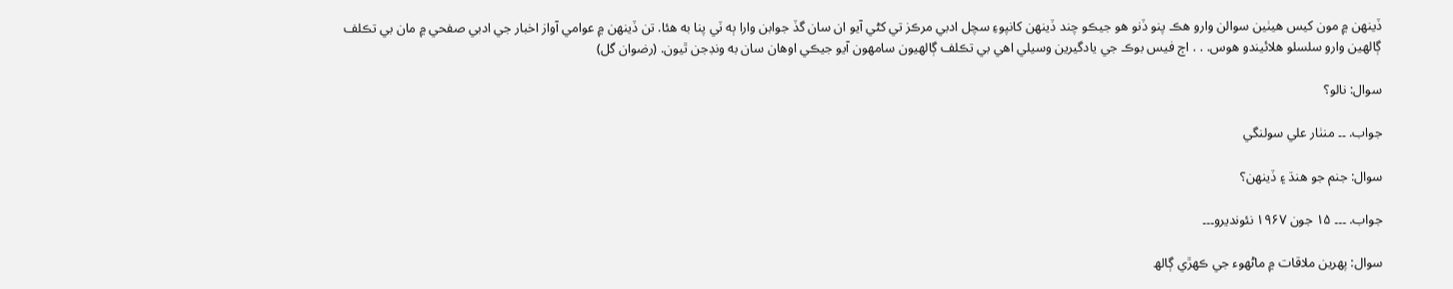ڏينهن ۾ مون کيس هيٺين سوالن وارو هڪ پنو ڏنو هو جيڪو چند ڏينهن کانپوءِ سچل ادبي مرڪز تي کڻي آيو ان سان گڏ جوابن وارا ٻه ٽي پنا به هئا. تن ڏينهن ۾ عوامي آواز اخبار جي ادبي صفحي ۾ مان بي تڪلف ڳالهين وارو سلسلو هلائيندو هوس. . . اڄ فيس بوڪ جي يادگيرين وسيلي اهي بي تڪلف ڳالهيون سامهون آيو جيڪي اوهان سان به ونڊجن ٿيون. (رضوان گل)

سوال: نالو؟

جواب. ۔۔ منٺار علي سولنگي

سوال: جنم جو هنڌ ۽ ڏينهن؟

جواب. ۔۔۔ ۱۵ جون ۱۹۶۷ نئونديرو۔۔۔

سوال: پهرين ملاقات ۾ ماڻهوء جي ڪهڙي ڳالھ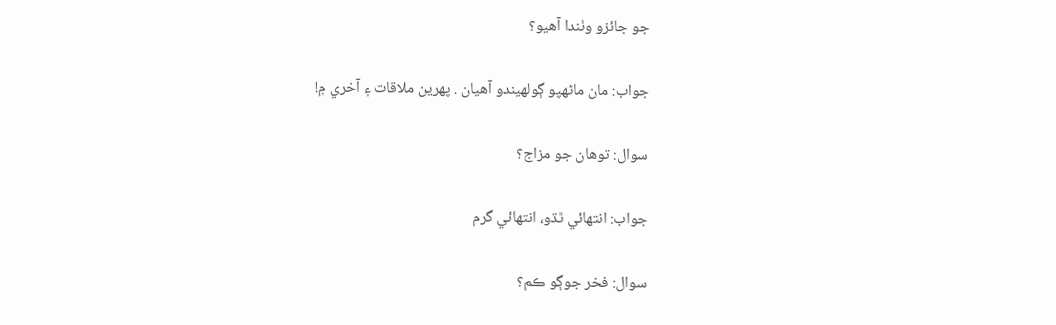جو جائزو وٺندا آهيو؟

جواب: مان ماڻهپو ڳولهيندو آهيان . پهرين ملاقات ۽ آخري ۾!

سوال: توهان جو مزاج؟

جواب: انتهائي ٿڌو، انتهائي گرم

سوال: فخر جوڳو ڪم؟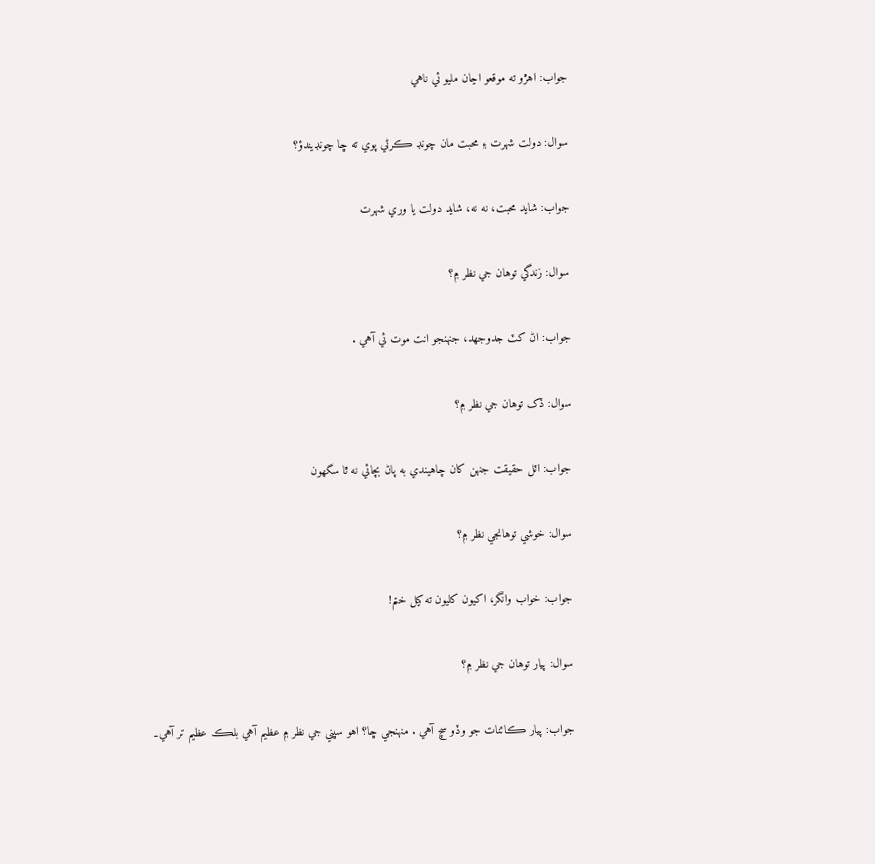جواب: اهڙو ته موقعو اڃان مليو ئي ناهي

سوال: دولت شهرت ۽ محبت مان چونڊ ڪرڻي پوي ته ڇا چونڊيندؤ؟

جواب: شايد محبت، نه نه، شايد دولت يا وري شهرت

سوال: زندگي توهان جي نظر ۾؟

جواب: اڻ کٽ جدوجهد، جنهنجو انت موت ئي آهي .

سوال: ڏک توهان جي نظر ۾؟

جواب: اٽل حقيقت جنهن کان چاهيندي به پاڻ بچائي نه ٿا سگهون

سوال: خوشي توهانجي نظر ۾؟

جواب: خواب وانگر، اکيون کليون ته کيل ختم!

سوال: پيار توهان جي نظر ۾؟

جواب: پيار ڪائنات جو وڏو سچ آهي . منهنجي ڇا؟ اهو سڀني جي نظر ۾ عظيم آهي بلڪ عظيم تر آهي۔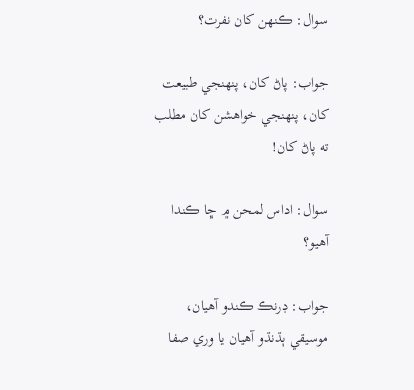سوال: ڪنهن کان نفرت؟

جواب: پاڻ کان، پنهنجي طبيعت کان، پنهنجي خواهشن کان مطلب ته پاڻ کان!

سوال: اداس لمحن ۾ ڇا ڪندا آهيو؟

جواب: ڊرنڪ ڪندو آهيان، موسيقي ٻڌنڌو آهيان يا وري صفا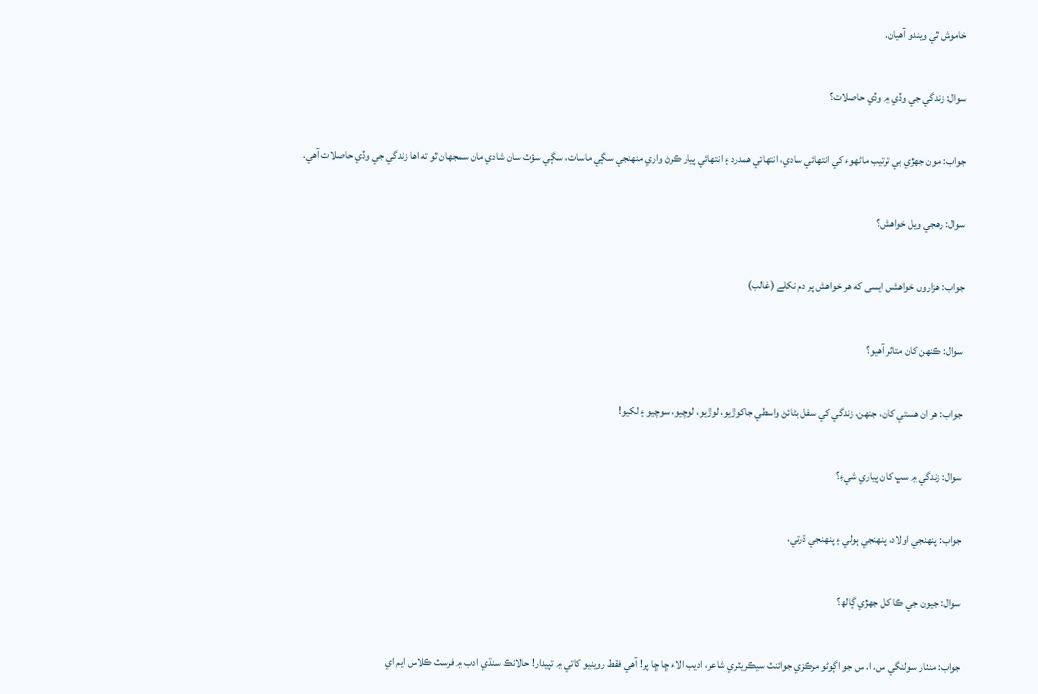خاموش ٿي ويندو آهيان.

سوال: زندگي جي وڏي ۾ وڏي حاصلات؟

جواب: مون جهڙي بي ترتيب ماڻهوء کي انتهائي سادي، انتهائي همدرد ۽ انتهائي پيار ڪرڻ واري منهنجي سڳي ماسات، سڳي سؤٽ سان شادي مان سمجهان ٿو ته اها زندگي جي وڏي حاصلات آهي.

سوال: رهجي ويل خواهش؟

جواب: هزاروں خواهشں ایسی که هر خواهش پر دم نکلے (غالب)

سوال: ڪنهن کان متاثر آهيو؟

جواب: هر ان هستي کان، جنهن، زندگي کي سفل بڻائڻ واسطي جاکوڙيو، لوڙيو، لوچيو، سوچيو ۽ لکيو!

سوال: زندگي ۾ سڀ کان پياري شيءِ؟

جواب: پنهنجي اولاد، پنهنجي ٻولي ۽ پنهنجي ڌرتي،

سوال: جيون جي ڪا کل جهڙي ڳالھ؟

جواب: منٺار سولنگي س. ا. س جو اڳوڻو مرڪزي جوائنٽ سيڪريٽري شاعر، اديب الاء ڇا ڇا پر! آهي فقط روينيو کاتي ۾ تپيدار! حالانڪ سنڌي ادب ۾ فرسٽ ڪلاس ايم اي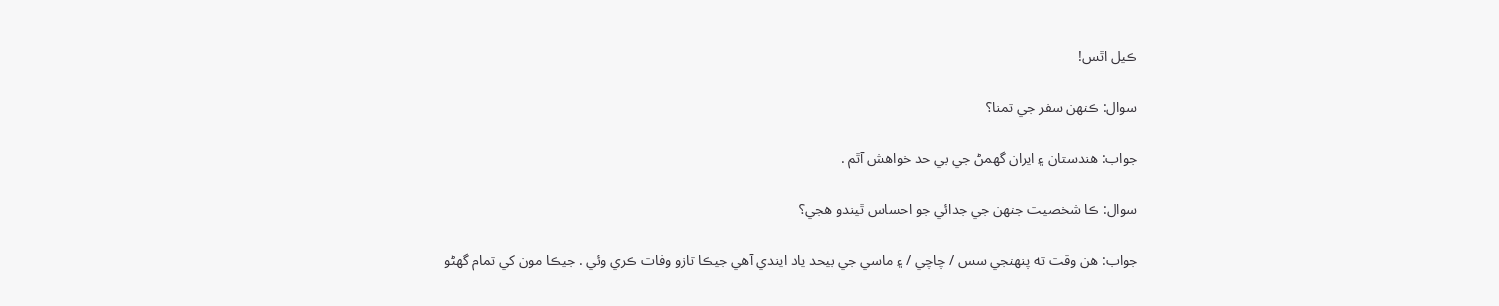ڪيل اٿس!

سوال: ڪنهن سفر جي تمنا؟

جواب: هندستان ۽ ايران گهمڻ جي بي حد خواهش آٿم .

سوال: ڪا شخصيت جنهن جي جدائي جو احساس ٿيندو هجي؟

جواب: هن وقت ته پنهنجي سس / چاچي / ۽ ماسي جي بيحد ياد ايندي آهي جيڪا تازو وفات ڪري وئي . جيڪا مون کي تمام گهڻو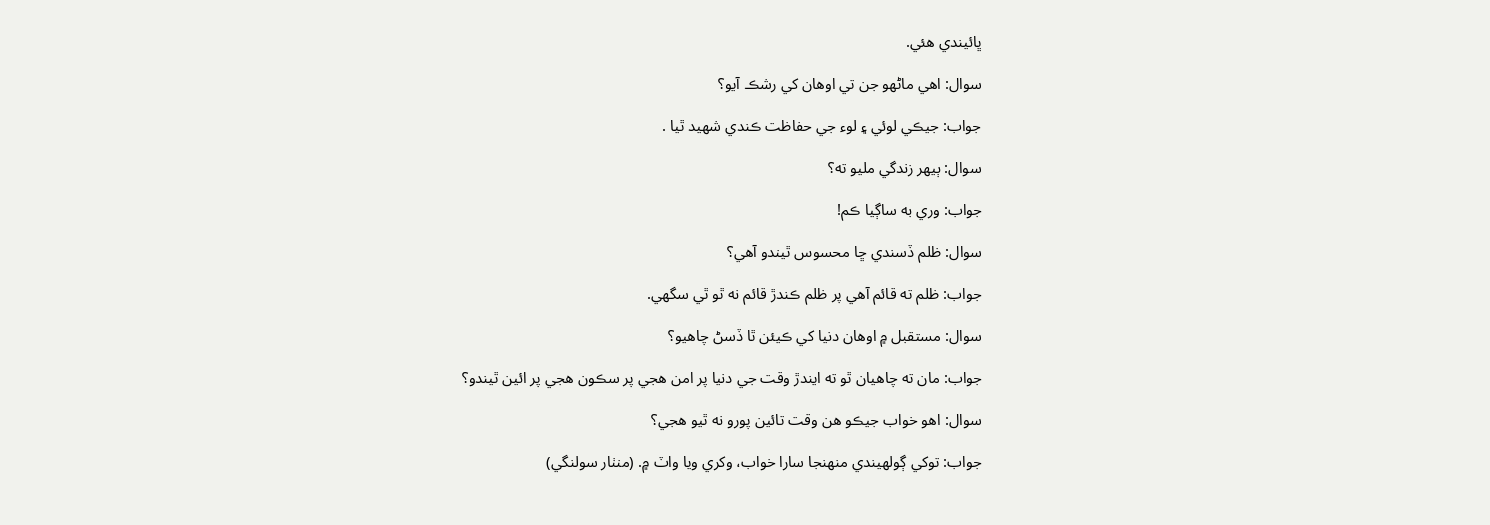ڀائيندي هئي.

سوال: اهي ماڻهو جن تي اوهان کي رشڪ آيو؟

جواب: جيڪي لوئي ۽ لوء جي حفاظت ڪندي شهيد ٿيا .

سوال: ٻيهر زندگي مليو ته؟

جواب: وري به ساڳيا ڪم!

سوال: ظلم ڏسندي ڇا محسوس ٿيندو آهي؟

جواب: ظلم ته قائم آهي پر ظلم ڪندڙ قائم نه ٿو ٿي سگهي.

سوال: مستقبل ۾ اوهان دنيا کي ڪيئن ٿا ڏسڻ چاهيو؟

جواب: مان ته چاهيان ٿو ته ايندڙ وقت جي دنيا پر امن هجي پر سڪون هجي پر ائين ٿيندو؟

سوال: اهو خواب جيڪو هن وقت تائين پورو نه ٿيو هجي؟

جواب: توکي ڳولهيندي منهنجا سارا خواب، وکري ويا واٽ ۾. (منٺار سولنگي)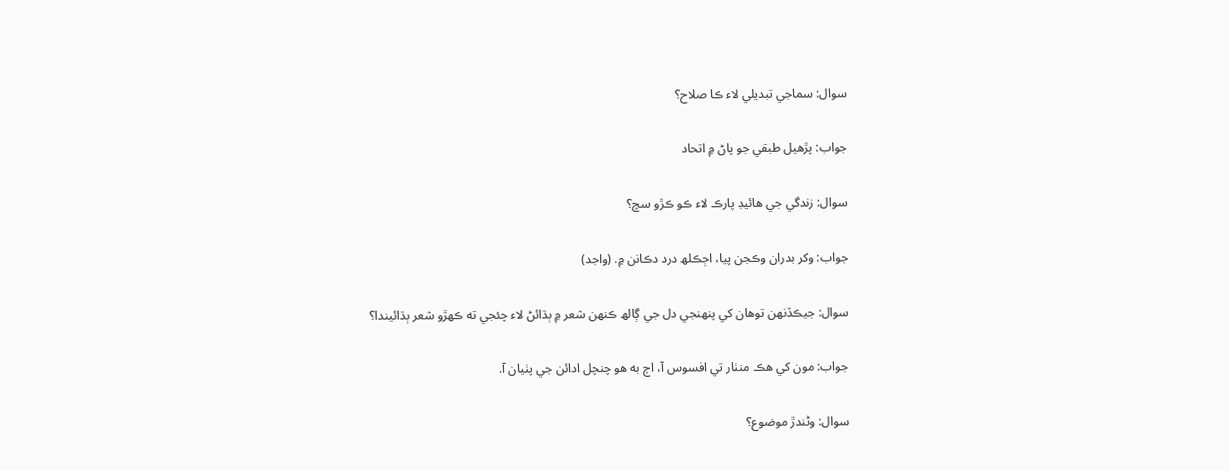سوال: سماجي تبديلي لاء ڪا صلاح؟

جواب: پڙهيل طبقي جو پاڻ ۾ اتحاد

سوال: زندگي جي هائيڊ پارڪ لاء ڪو ڪڙو سچ؟

جواب: وکر بدران وڪجن پيا، اڄڪلھ درد دڪانن ۾. (واجد)

سوال: جيڪڏنهن توهان کي پنهنجي دل جي ڳالھ ڪنهن شعر ۾ ٻڌائڻ لاء چئجي ته ڪهڙو شعر ٻڌائيندا؟

جواب: مون کي هڪ منٺار تي افسوس آ، اڄ به هو چنچل ادائن جي پٺيان آ.

سوال: وڻندڙ موضوع؟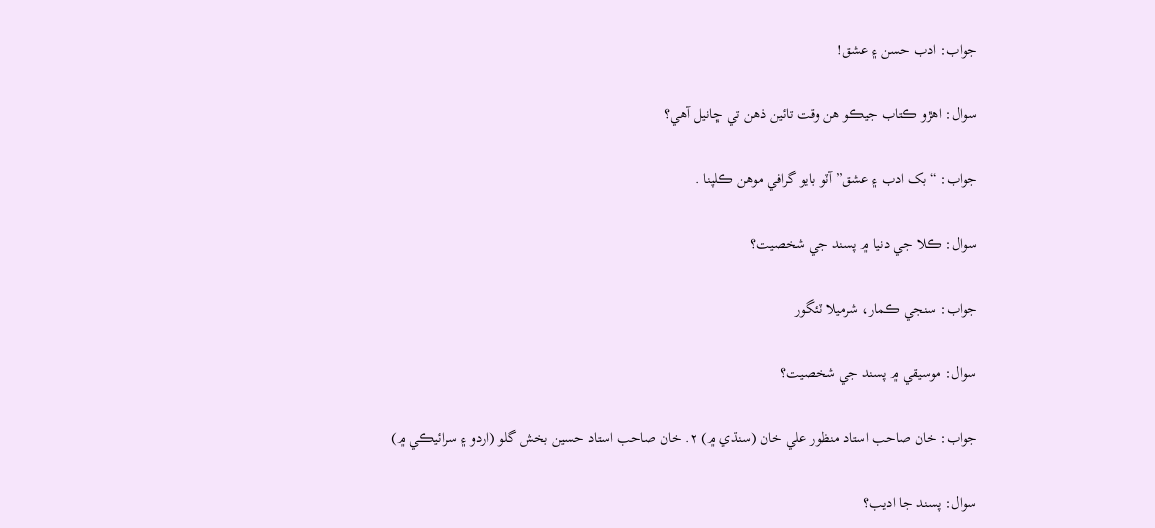جواب: ادب حسن ۽ عشق!

سوال: اهڙو ڪتاب جيڪو هن وقت تائين ذهن تي ڇانيل آهي؟

جواب: “بک ادب ۽ عشق” آٽو بايو گرافي موهن ڪلپنا .

سوال: ڪلا جي دنيا ۾ پسند جي شخصيت؟

جواب: سنجي ڪمار، شرميلا ٽئگور

سوال: موسيقي ۾ پسند جي شخصيت؟

جواب: خان صاحب استاد منظور علي خان (سنڌي ۾) ۲. خان صاحب استاد حسين بخش گلو (اردو ۽ سرائيڪي ۾)

سوال: پسند جا اديب؟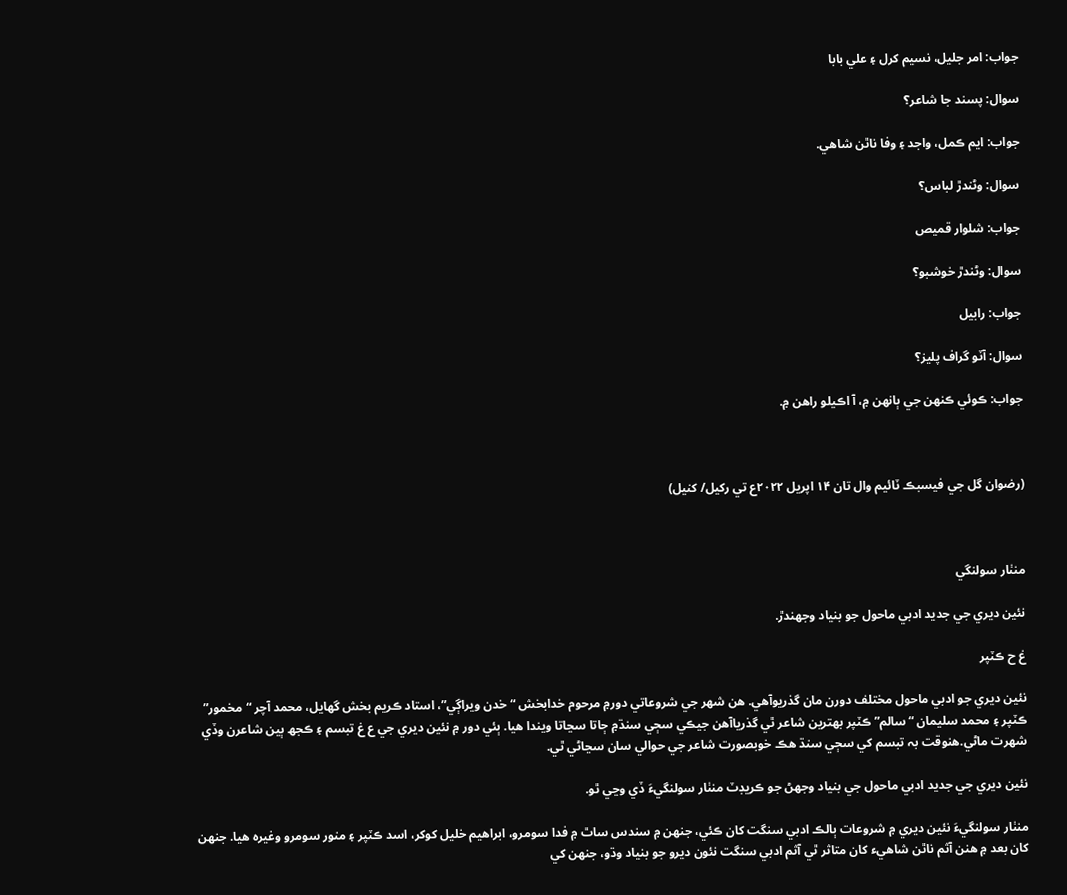جواب: امر جليل، نسيم کرل ۽ علي بابا

سوال: پسند جا شاعر؟

جواب: ايم ڪمل، واجد ۽ وفا ناٿن شاهي.

سوال: وڻندڙ لباس؟

جواب: شلوار قميص

سوال: وڻندڙ خوشبو؟

جواب: رابيل

سوال: آٽو گراف پليز؟

جواب: ڪوئي ڪنهن جي ٻانهن ۾، آ اڪيلو راهن ۾.



(رضوان گل جي فيسبڪ ٽائيم وال تان ۱۴ اپريل ۲۰۲۲ع تي رکيل/ کنيل)



منٺار سولنگي

نئين ديري جي جديد ادبي ماحول جو بنياد وجهندڙ.

غ ح ڪٽپر

نئين ديري جو ادبي ماحول مختلف دورن مان گذريوآھي. ھن شھر جي شروعاتي دور۾ مرحوم خدابخش “خدن ويراڳي”، استاد ڪريم بخش گهايل، محمد آچر “مخمور” ڪٽپر ۽ محمد سليمان “سالم” ڪٽپر بھترين شاعر ٿي گذرياآھن جيڪي سڄي سنڌ۾ ڄاتا سڃاتا ويندا ھيا. ٻئي دور ۾ نئين ديري جي ع غ تبسم ۽ ڪجھ ٻين شاعرن وڏي شھرت ماڻي.ھنوقت بہ تبسم کي سڄي سنڌ ھڪ خوبصورت شاعر جي حوالي سان سڃاڻي ٿي.

نئين ديري جي جديد ادبي ماحول جي بنياد وجهڻ جو ڪريڊٽ منٺار سولنگيءَ ڏي وڃي ٿو.

منٺار سولنگيءَ نئين ديري ۾ شروعات ٻالڪ ادبي سنگت کان ڪئي، جنھن ۾ سندس ساٿ ۾ فدا سومرو، ابراھيم خليل کوکر، اسد ڪٽپر ۽ منور سومرو وغيرہ ھيا. جنھن کان بعد ۾ ھنن آثم ناٿن شاھيء کان متاثر ٿي آثم ادبي سنگت نئون ديرو جو بنياد وڌو، جنھن کي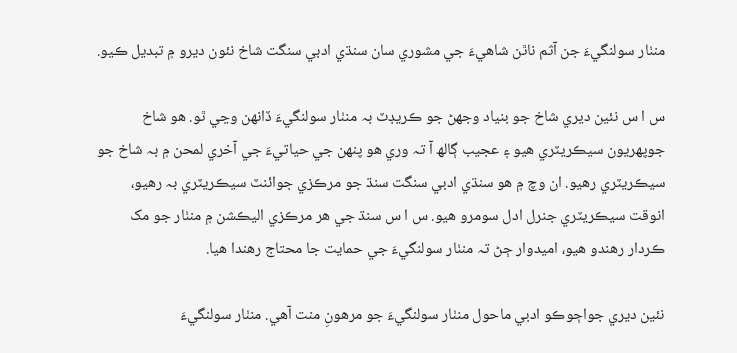منٺار سولنگيءَ جن آثم ناٿن شاھيءَ جي مشوري سان سنڌي ادبي سنگت شاخ نئون ديرو ۾ تبديل ڪيو.

س ا س نئين ديري شاخ جو بنياد وجهڻ جو ڪريڊٽ بہ منٺار سولنگيءَ ڏانھن وڃي ٿو. ھو شاخ جوپھريون سيڪريٽري ھيو ۽ عجيب ڳالھ آ تہ وري ھو پنھن جي حياتيءَ جي آخري لمحن ۾ بہ شاخ جو سيڪريٽري رھيو. ان وچ ۾ ھو سنڌي ادبي سنگت سنڌ جو مرڪزي جوائنٽ سيڪريٽري بہ رھيو، انوقت سيڪريٽري جنرل ادل سومرو ھيو. س ا س سنڌ جي ھر مرڪزي اليڪشن ۾ منٺار جو مک ڪردار رھندو ھيو، اميدوار ڄڻ تہ منٺار سولنگيءَ جي حمايت جا محتاج رھندا ھيا.

نئين ديري جواڄوڪو ادبي ماحول منٺار سولنگيءَ جو مرھونِ منت آھي. منٺار سولنگيءَ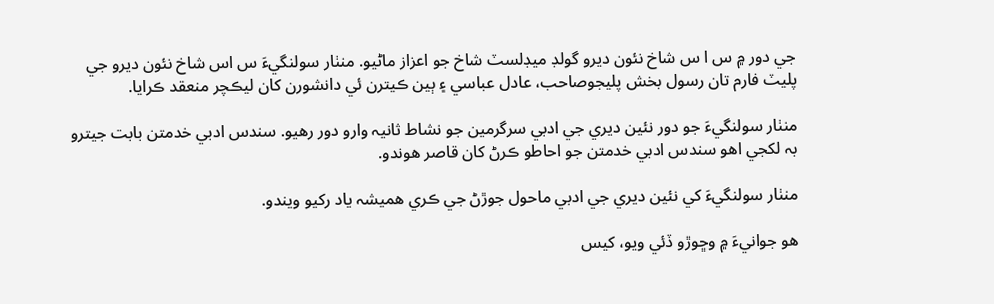جي دور ۾ س ا س شاخ نئون ديرو گولڊ ميڊلسٽ شاخ جو اعزاز ماڻيو. منٺار سولنگيءَ س اس شاخ نئون ديرو جي پليٽ فارم تان رسول بخش پليجوصاحب، عادل عباسي ۽ ٻين ڪيترن ئي دانشورن کان ليڪچر منعقد ڪرايا.

منٺار سولنگيءَ جو دور نئين ديري جي ادبي سرگرمين جو نشاط ثانيہ وارو دور رھيو. سندس ادبي خدمتن بابت جيترو بہ لکجي اھو سندس ادبي خدمتن جو احاطو ڪرڻ کان قاصر ھوندو.

منٺار سولنگيءَ کي نئين ديري جي ادبي ماحول جوڙڻ جي ڪري ھميشہ ياد رکيو ويندو.

ھو جوانيءَ ۾ وڇوڙو ڏئي ويو، کيس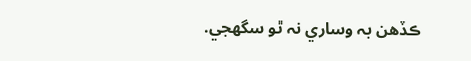ڪڏھن بہ وساري نہ ٿو سگهجي.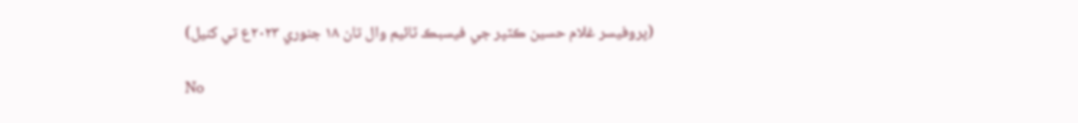(پروفيسر غلام حسين ڪٽپر جي فيسبڪ ٽائيم وال تان ۱۸ جنوري ۲۰۲۳ع تي کنيل)

No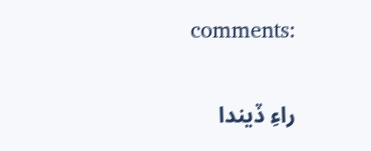comments:

راءِ ڏيندا